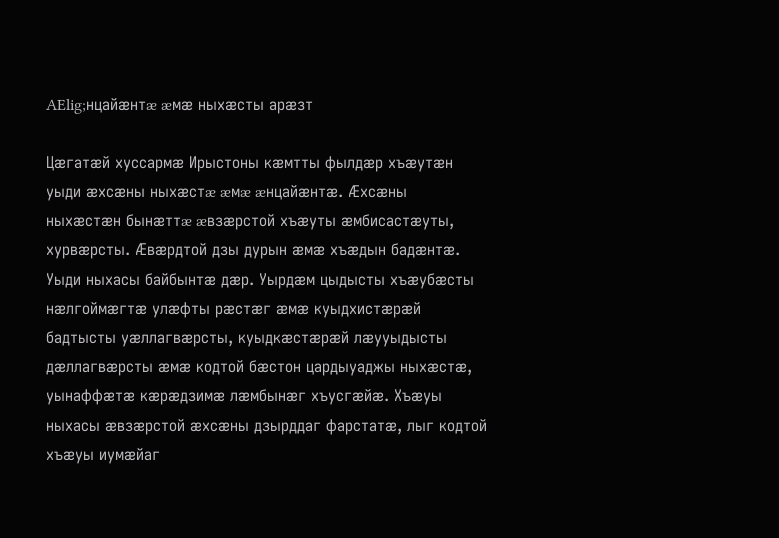AElig;нцайæнтæ æмæ ныхæсты арæзт

Цæгатæй хуссармæ Ирыстоны кæмтты фылдæр хъæутæн уыди æхсæны ныхæстæ æмæ æнцайæнтæ. Æхсæны ныхæстæн бынæттæ æвзæрстой хъæуты æмбисастæуты, хурвæрсты. Æвæрдтой дзы дурын æмæ хъæдын бадæнтæ. Уыди ныхасы байбынтæ дæр. Уырдæм цыдысты хъæубæсты нæлгоймæгтæ улæфты рæстæг æмæ куыдхистæрæй бадтысты уæллагвæрсты, куыдкæстæрæй лæууыдысты дæллагвæрсты æмæ кодтой бæстон цардыуаджы ныхæстæ, уынаффæтæ кæрæдзимæ лæмбынæг хъусгæйæ. Хъæуы ныхасы æвзæрстой æхсæны дзырддаг фарстатæ, лыг кодтой хъæуы иумæйаг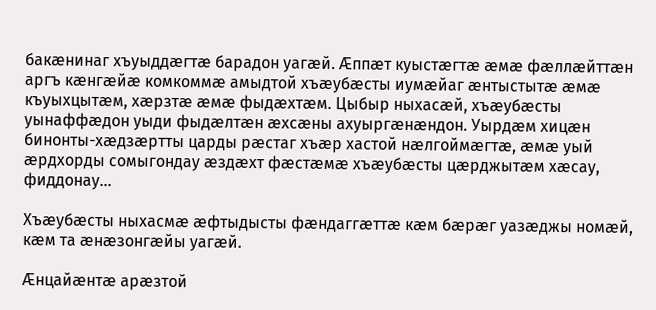бакæнинаг хъуыддæгтæ барадон уагæй. Æппæт куыстæгтæ æмæ фæллæйттæн аргъ кæнгæйæ комкоммæ амыдтой хъæубæсты иумæйаг æнтыстытæ æмæ къуыхцытæм, хæрзтæ æмæ фыдæхтæм. Цыбыр ныхасæй, хъæубæсты уынаффæдон уыди фыдæлтæн æхсæны ахуыргæнæндон. Уырдæм хицæн бинонты-хæдзæртты царды рæстаг хъæр хастой нæлгоймæгтæ, æмæ уый æрдхорды сомыгондау æздæхт фæстæмæ хъæубæсты цæрджытæм хæсау, фиддонау...

Хъæубæсты ныхасмæ æфтыдысты фæндаггæттæ кæм бæрæг уазæджы номæй, кæм та æнæзонгæйы уагæй.

Æнцайæнтæ арæзтой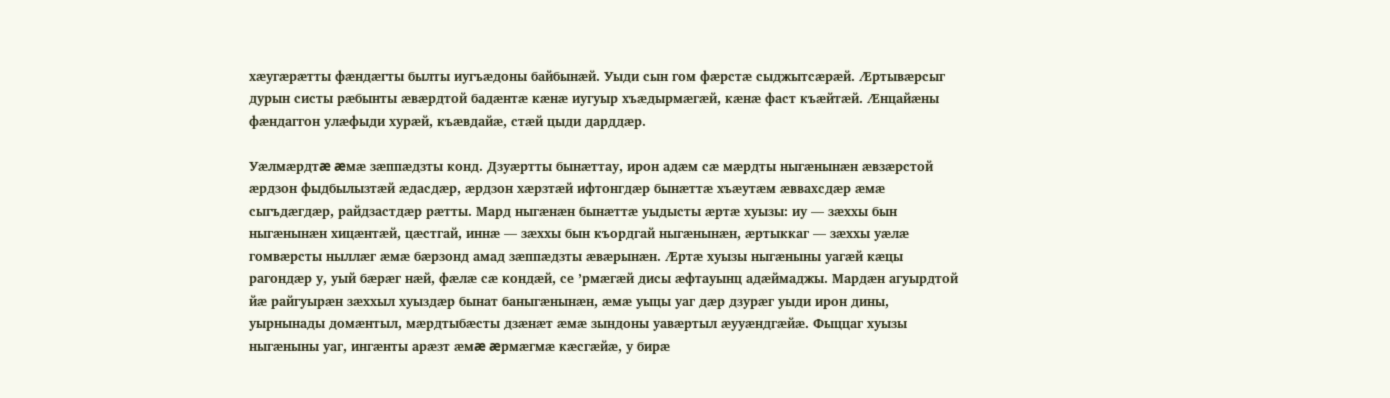хæугæрæтты фæндæгты былты иугъæдоны байбынæй. Уыди сын гом фæрстæ сыджытсæрæй. Æртывæрсыг дурын систы рæбынты æвæрдтой бадæнтæ кæнæ иугуыр хъæдырмæгæй, кæнæ фаст къæйтæй. Æнцайæны фæндаггон улæфыди хурæй, къæвдайæ, стæй цыди дарддæр.

Уæлмæрдтæ æмæ зæппæдзты конд. Дзуæртты бынæттау, ирон адæм сæ мæрдты ныгæнынæн æвзæрстой æрдзон фыдбылызтæй æдасдæр, æрдзон хæрзтæй ифтонгдæр бынæттæ хъæутæм æввахсдæр æмæ сыгъдæгдæр, райдзастдæр рæтты. Мард ныгæнæн бынæттæ уыдысты æртæ хуызы: иу — зæххы бын ныгæнынæн хицæнтæй, цæстгай, иннæ — зæххы бын къордгай ныгæнынæн, æртыккаг — зæххы уæлæ гомвæрсты ныллæг æмæ бæрзонд амад зæппæдзты æвæрынæн. Æртæ хуызы ныгæныны уагæй кæцы рагондæр у, уый бæрæг нæй, фæлæ сæ кондæй, се ’рмæгæй дисы æфтауынц адæймаджы. Мардæн агуырдтой йæ райгуырæн зæххыл хуыздæр бынат баныгæнынæн, æмæ уыцы уаг дæр дзурæг уыди ирон дины, уырнынады домæнтыл, мæрдтыбæсты дзæнæт æмæ зындоны уавæртыл æууæндгæйæ. Фыццаг хуызы ныгæныны уаг, ингæнты арæзт æмæ æрмæгмæ кæсгæйæ, у бирæ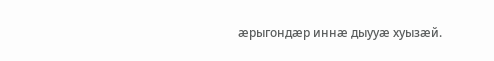æрыгондæр иннæ дыууæ хуызæй.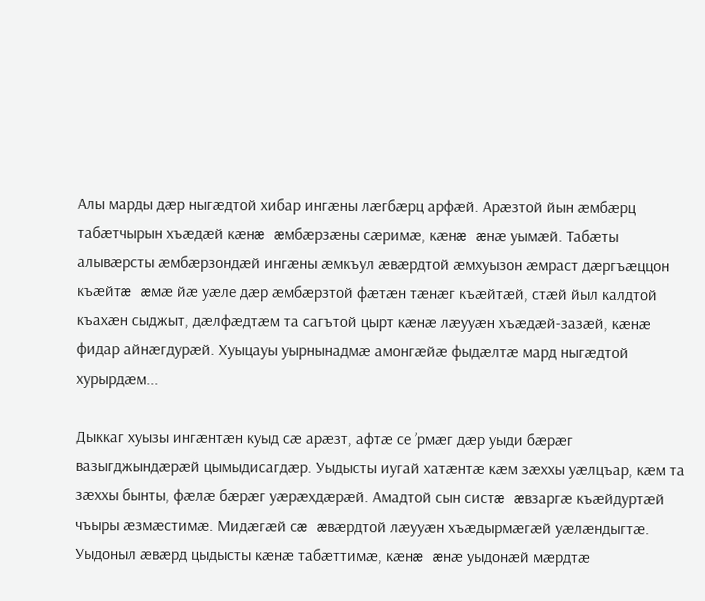Алы марды дæр ныгæдтой хибар ингæны лæгбæрц арфæй. Арæзтой йын æмбæрц табæтчырын хъæдæй кæнæ æмбæрзæны сæримæ, кæнæ æнæ уымæй. Табæты алывæрсты æмбæрзондæй ингæны æмкъул æвæрдтой æмхуызон æмраст дæргъæццон къæйтæ æмæ йæ уæле дæр æмбæрзтой фæтæн тæнæг къæйтæй, стæй йыл калдтой къахæн сыджыт, дæлфæдтæм та сагътой цырт кæнæ лæууæн хъæдæй-зазæй, кæнæ фидар айнæгдурæй. Хуыцауы уырнынадмæ амонгæйæ фыдæлтæ мард ныгæдтой хурырдæм...

Дыккаг хуызы ингæнтæн куыд сæ арæзт, афтæ се ’рмæг дæр уыди бæрæг вазыгджындæрæй цымыдисагдæр. Уыдысты иугай хатæнтæ кæм зæххы уæлцъар, кæм та зæххы бынты, фæлæ бæрæг уæрæхдæрæй. Амадтой сын систæ æвзаргæ къæйдуртæй чъыры æзмæстимæ. Мидæгæй сæ æвæрдтой лæууæн хъæдырмæгæй уæлæндыгтæ. Уыдоныл æвæрд цыдысты кæнæ табæттимæ, кæнæ æнæ уыдонæй мæрдтæ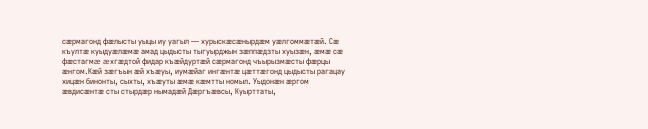сæрмагонд фæлысты уыцы иу уагыл — хурыскæсæнырдæм уæлгоммæтæй. Сæ къултæ куыдуæлæмæ амад цыдысты тыгуырджын зæппæдзты хуызæн, æмæ сæ фæстагмæ æхгæдтой фидар къæйдуртæй сæрмагонд чъырызмæсты фæрцы æнгом.Кæй зæгъын æй хъæуы, иумæйаг ингæнтæ цæттæгонд цыдысты рагацау хицæн бинонты, сыхты, хъæуты æмæ кæмтты номыл. Уыдонæн æргом æвдисæнтæ сты стырдæр нымадæй Дæргъæвсы, Куырттаты,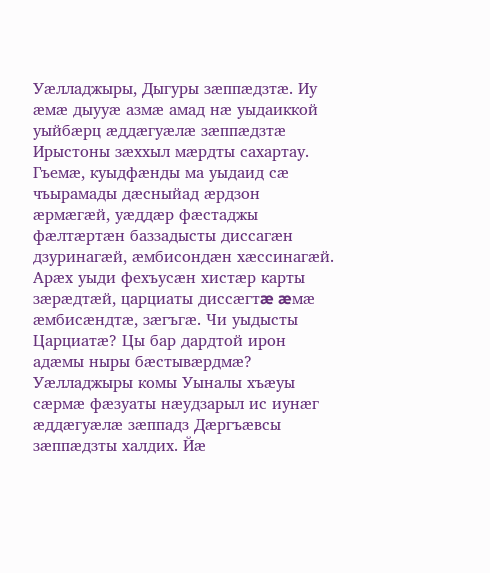Уæлладжыры, Дыгуры зæппæдзтæ. Иу æмæ дыууæ азмæ амад нæ уыдаиккой уыйбæрц æддæгуæлæ зæппæдзтæ Ирыстоны зæххыл мæрдты сахартау. Гъемæ, куыдфæнды ма уыдаид сæ чъырамады дæсныйад æрдзон æрмæгæй, уæддæр фæстаджы фæлтæртæн баззадысты диссагæн дзуринагæй, æмбисондæн хæссинагæй. Арæх уыди фехъусæн хистæр карты зæрæдтæй, царциаты диссæгтæ æмæ æмбисæндтæ, зæгъгæ. Чи уыдысты Царциатæ? Цы бар дардтой ирон адæмы ныры бæстывæрдмæ? Уæлладжыры комы Уыналы хъæуы сæрмæ фæзуаты нæудзарыл ис иунæг æддæгуæлæ зæппадз Дæргъæвсы зæппæдзты халдих. Йæ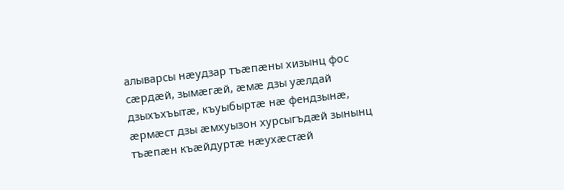алыварсы нæудзар тъæпæны хизынц фос сæрдæй, зымæгæй, æмæ дзы уæлдай дзыхъхъытæ, къуыбыртæ нæ фендзынæ, æрмæст дзы æмхуызон хурсыгъдæй зынынц тъæпæн къæйдуртæ нæухæстæй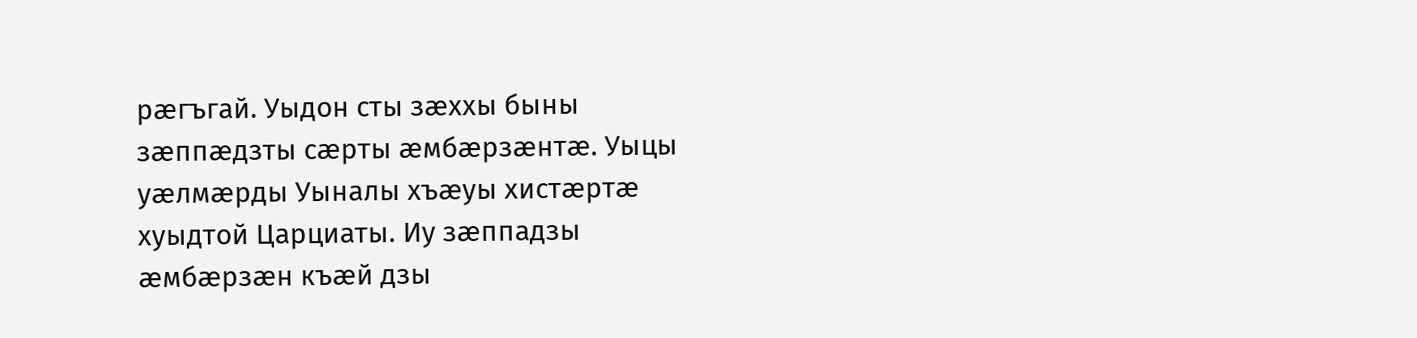рæгъгай. Уыдон сты зæххы быны зæппæдзты сæрты æмбæрзæнтæ. Уыцы уæлмæрды Уыналы хъæуы хистæртæ хуыдтой Царциаты. Иу зæппадзы æмбæрзæн къæй дзы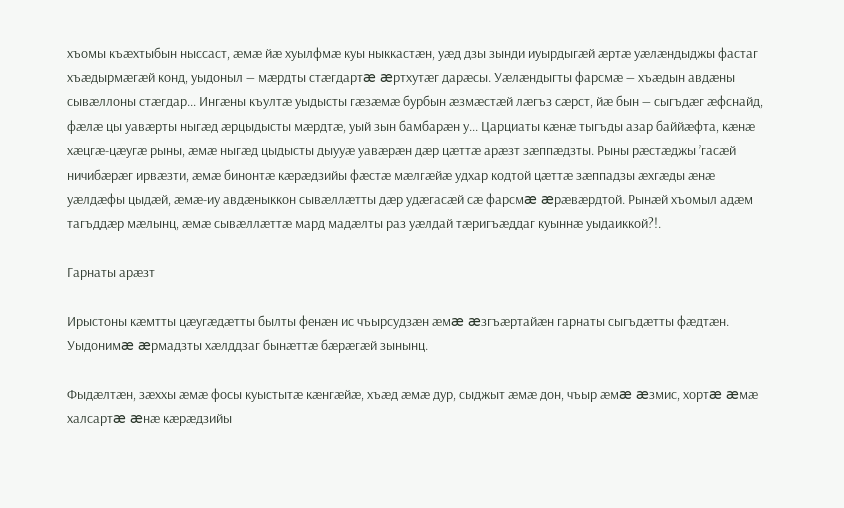хъомы къæхтыбын ныссаст, æмæ йæ хуылфмæ куы ныккастæн, уæд дзы зынди иуырдыгæй æртæ уæлæндыджы фастаг хъæдырмæгæй конд, уыдоныл — мæрдты стæгдартæ æртхутæг дарæсы. Уæлæндыгты фарсмæ — хъæдын авдæны сывæллоны стæгдар... Ингæны къултæ уыдысты гæзæмæ бурбын æзмæстæй лæгъз сæрст, йæ бын — сыгъдæг æфснайд, фæлæ цы уавæрты ныгæд æрцыдысты мæрдтæ, уый зын бамбарæн у... Царциаты кæнæ тыгъды азар баййæфта, кæнæ хæцгæ-цæугæ рыны, æмæ ныгæд цыдысты дыууæ уавæрæн дæр цæттæ арæзт зæппæдзты. Рыны рæстæджы ’гасæй ничибæрæг ирвæзти, æмæ бинонтæ кæрæдзийы фæстæ мæлгæйæ удхар кодтой цæттæ зæппадзы æхгæды æнæ уæлдæфы цыдæй, æмæ-иу авдæныккон сывæллæтты дæр удæгасæй сæ фарсмæ æрæвæрдтой. Рынæй хъомыл адæм тагъддæр мæлынц, æмæ сывæллæттæ мард мадæлты раз уæлдай тæригъæддаг куыннæ уыдаиккой?!.

Гарнаты арæзт

Ирыстоны кæмтты цæугæдæтты былты фенæн ис чъырсудзæн æмæ æзгъæртайæн гарнаты сыгъдæтты фæдтæн. Уыдонимæ æрмадзты хæлддзаг бынæттæ бæрæгæй зынынц.

Фыдæлтæн, зæххы æмæ фосы куыстытæ кæнгæйæ, хъæд æмæ дур, сыджыт æмæ дон, чъыр æмæ æзмис, хортæ æмæ халсартæ æнæ кæрæдзийы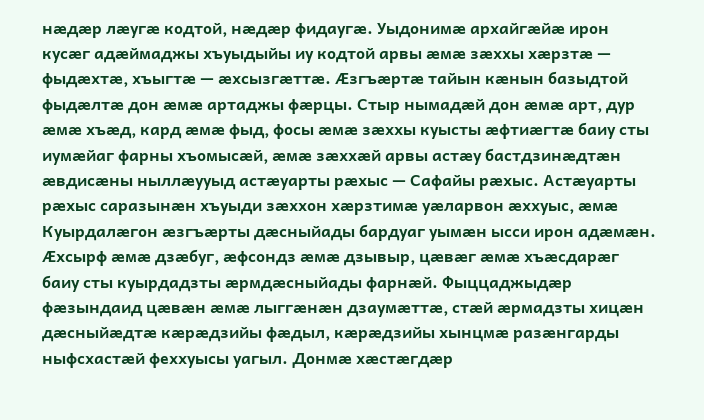нæдæр лæугæ кодтой, нæдæр фидаугæ. Уыдонимæ архайгæйæ ирон кусæг адæймаджы хъуыдыйы иу кодтой арвы æмæ зæххы хæрзтæ — фыдæхтæ, хъыгтæ — æхсызгæттæ. Æзгъæртæ тайын кæнын базыдтой фыдæлтæ дон æмæ артаджы фæрцы. Стыр нымадæй дон æмæ арт, дур æмæ хъæд, кард æмæ фыд, фосы æмæ зæххы куысты æфтиæгтæ баиу сты иумæйаг фарны хъомысæй, æмæ зæххæй арвы астæу бастдзинæдтæн æвдисæны ныллæууыд астæуарты рæхыс — Сафайы рæхыс. Астæуарты рæхыс саразынæн хъуыди зæххон хæрзтимæ уæларвон æххуыс, æмæ Куырдалæгон æзгъæрты дæсныйады бардуаг уымæн ысси ирон адæмæн. Æхсырф æмæ дзæбуг, æфсондз æмæ дзывыр, цæвæг æмæ хъæсдарæг баиу сты куырдадзты æрмдæсныйады фарнæй. Фыццаджыдæр фæзындаид цæвæн æмæ лыггæнæн дзаумæттæ, стæй æрмадзты хицæн дæсныйæдтæ кæрæдзийы фæдыл, кæрæдзийы хынцмæ разæнгарды ныфсхастæй феххуысы уагыл. Донмæ хæстæгдæр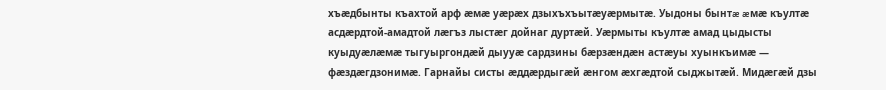хъæдбынты къахтой арф æмæ уæрæх дзыхъхъытæуæрмытæ. Уыдоны бынтæ æмæ къултæ асдæрдтой-амадтой лæгъз лыстæг дойнаг дуртæй. Уæрмыты къултæ амад цыдысты куыдуæлæмæ тыгуыргондæй дыууæ сардзины бæрзæндæн астæуы хуынкъимæ — фæздæгдзонимæ. Гарнайы систы æддæрдыгæй æнгом æхгæдтой сыджытæй. Мидæгæй дзы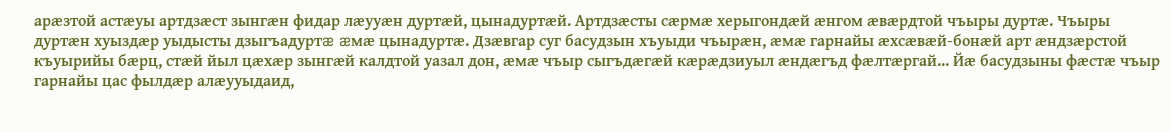арæзтой астæуы артдзæст зынгæн фидар лæууæн дуртæй, цынадуртæй. Артдзæсты сæрмæ херыгондæй æнгом æвæрдтой чъыры дуртæ. Чъыры дуртæн хуыздæр уыдысты дзыгъадуртæ æмæ цынадуртæ. Дзæвгар суг басудзын хъуыди чъырæн, æмæ гарнайы æхсæвæй-бонæй арт æндзæрстой къуырийы бæрц, стæй йыл цæхæр зынгæй калдтой уазал дон, æмæ чъыр сыгъдæгæй кæрæдзиуыл æндæгъд фæлтæргай... Йæ басудзыны фæстæ чъыр гарнайы цас фылдæр алæууыдаид,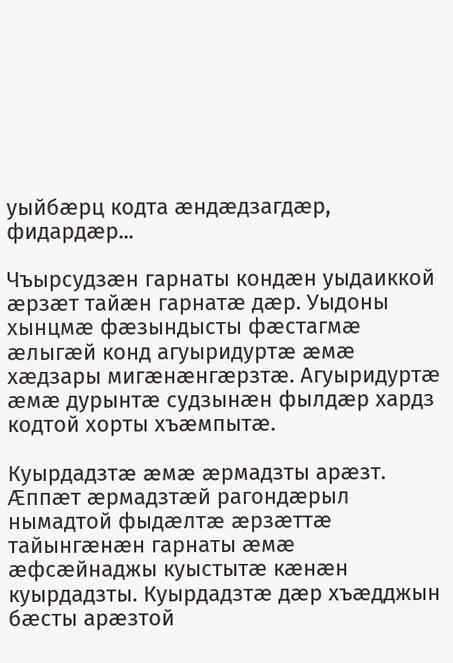уыйбæрц кодта æндæдзагдæр, фидардæр...

Чъырсудзæн гарнаты кондæн уыдаиккой æрзæт тайæн гарнатæ дæр. Уыдоны хынцмæ фæзындысты фæстагмæ æлыгæй конд агуыридуртæ æмæ хæдзары мигæнæнгæрзтæ. Агуыридуртæ æмæ дурынтæ судзынæн фылдæр хардз кодтой хорты хъæмпытæ.

Куырдадзтæ æмæ æрмадзты арæзт. Æппæт æрмадзтæй рагондæрыл нымадтой фыдæлтæ æрзæттæ тайынгæнæн гарнаты æмæ æфсæйнаджы куыстытæ кæнæн куырдадзты. Куырдадзтæ дæр хъæдджын бæсты арæзтой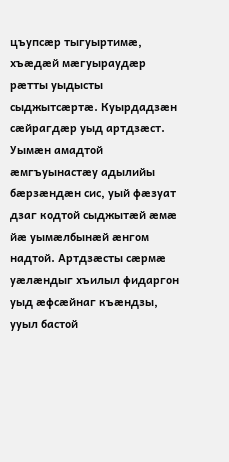цъупсæр тыгуыртимæ, хъæдæй мæгуыраудæр рæтты уыдысты сыджытсæртæ. Куырдадзæн сæйрагдæр уыд артдзæст. Уымæн амадтой æмгъуынастæу адылийы бæрзæндæн сис, уый фæзуат дзаг кодтой сыджытæй æмæ йæ уымæлбынæй æнгом надтой. Артдзæсты сæрмæ уæлæндыг хъилыл фидаргон уыд æфсæйнаг къæндзы, ууыл бастой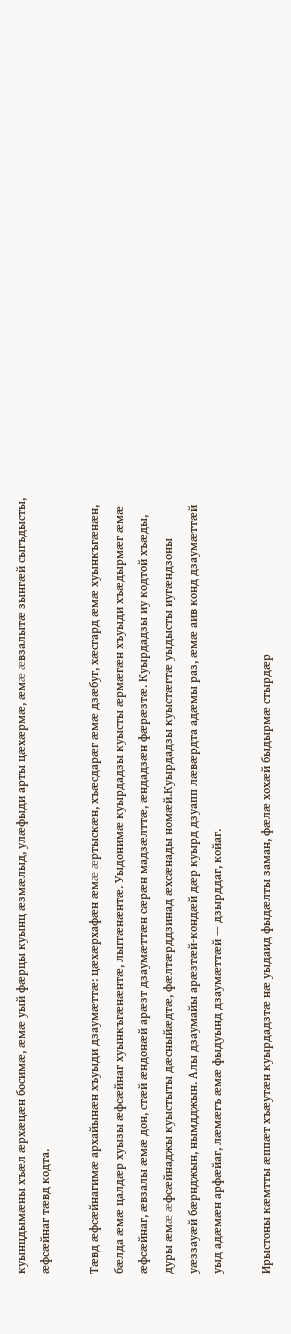куынцдымæны хъæл æрхæцæн босимæ, æмæ уый фæрцы куынц æзмæлыд, улæфыди арты цæхæрмæ, æмæ æвзалытæ зынгæй сыгъдысты, æфсæйнаг тæвд кодта.

Тæвд æфсæйнагимæ архайынæн хъуыди дзаумæттæ: цæхæрхафæн æмæ æртыскæн, хъæсдарæг æмæ дзæбуг, хæсгард æмæ хуынкъгæнæн, бæлда æмæ цалдæр хуызы æфсæйнаг хуынкъгæнæнтæ, лыггæнæнтæ. Уыдонимæ куырдадзы куысты æрмæгæн хъуыди хъæдырмæг æмæ æфсæйнаг, æвзалы æмæ дон, стæй æндонæй арæзт дзаумæттæн сæрæн мадзæлттæ, æндадзæн фæрæзтæ. Куырдадзы иу кодтой хъæды, дуры æмæ æфсæйнаджы куыстыты дæсныйæдтæ, фæлтæрддзинад æхсæнады номæй.Куырдадзы куыстæгтæ уыдысты иугæндзоны уæззауæй бæрнджын, нымдджын. Алы дзаумайы арæзтæй-кондæй дæр куырд дзуапп лæвæрдта адæмы раз, æмæ аив конд дзаумæттæй уыд адæмæн арфæйаг, лæмæгъ æмæ фыдуынд дзаумæттæй — дзырддаг, койаг.

Ирыстоны кæмтты æппæт хъæутæн куырдадзтæ нæ уыдаид фыдæлты заман, фæлæ хохæй быдырмæ стырдæр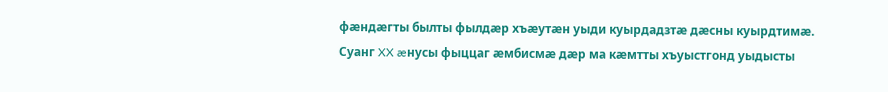фæндæгты былты фылдæр хъæутæн уыди куырдадзтæ дæсны куырдтимæ. Суанг XX æнусы фыццаг æмбисмæ дæр ма кæмтты хъуыстгонд уыдысты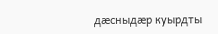дæсныдæр куырдты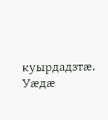куырдадзтæ. Уæдæ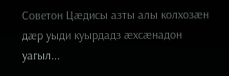Советон Цæдисы азты алы колхозæн дæр уыди куырдадз æхсæнадон уагыл...